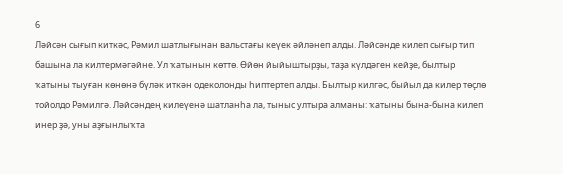6
Ләйсән сығып киткәс, Рәмил шатлығынан вальстағы кеүек әйләнеп алды. Ләйсәнде килеп сығыр тип башына ла килтермәгәйне. Ул ҡатынын көттө. Өйөн йыйыштырҙы, таҙа күлдәген кейҙе, былтыр ҡатыны тыуған көнөнә бүләк иткән одеколонды һиптертеп алды. Былтыр килгәс, быйыл да килер төҫлө тойолдо Рәмилгә. Ләйсәндең килеүенә шатланһа ла, тыныс ултыра алманы: ҡатыны бына-бына килеп инер ҙә, уны аҙғынлыҡта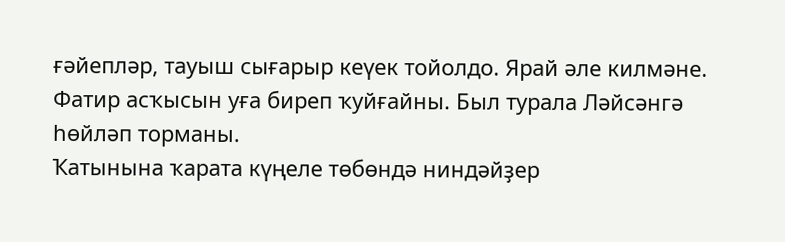ғәйепләр, тауыш сығарыр кеүек тойолдо. Ярай әле килмәне. Фатир асҡысын уға биреп ҡуйғайны. Был турала Ләйсәнгә һөйләп торманы.
Ҡатынына ҡарата күңеле төбөндә ниндәйҙер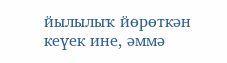йылылыҡ йөрөткән кеүек ине, әммә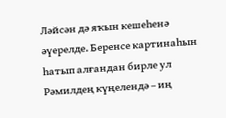Ләйсән дә яҡын кешеһенә әүерелде. Беренсе картинаһын һатып алғандан бирле ул Рәмилдең күңелендә – иң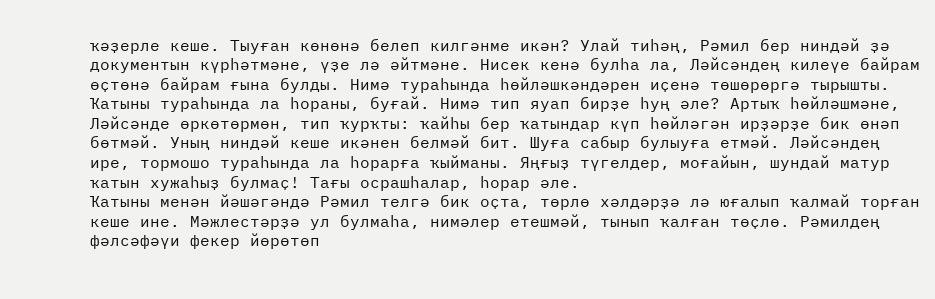ҡәҙерле кеше. Тыуған көнөнә белеп килгәнме икән? Улай тиһәң, Рәмил бер ниндәй ҙә документын күрһәтмәне, үҙе лә әйтмәне. Нисек кенә булһа ла, Ләйсәндең килеүе байрам өҫтөнә байрам ғына булды. Нимә тураһында һөйләшкәндәрен иҫенә төшөрөргә тырышты. Ҡатыны тураһында ла һораны, буғай. Нимә тип яуап бирҙе һуң әле? Артыҡ һөйләшмәне, Ләйсәнде өркөтөрмөн, тип ҡурҡты: ҡайһы бер ҡатындар күп һөйләгән ирҙәрҙе бик өнәп бөтмәй. Уның ниндәй кеше икәнен белмәй бит. Шуға сабыр булыуға етмәй. Ләйсәндең ире, тормошо тураһында ла һорарға ҡыйманы. Яңғыҙ түгелдер, моғайын, шундай матур ҡатын хужаһыҙ булмаҫ! Тағы осрашһалар, һорар әле.
Ҡатыны менән йәшәгәндә Рәмил телгә бик оҫта, төрлө хәлдәрҙә лә юғалып ҡалмай торған кеше ине. Мәжлестәрҙә ул булмаһа, нимәлер етешмәй, тынып ҡалған төҫлө. Рәмилдең фәлсәфәүи фекер йөрөтөп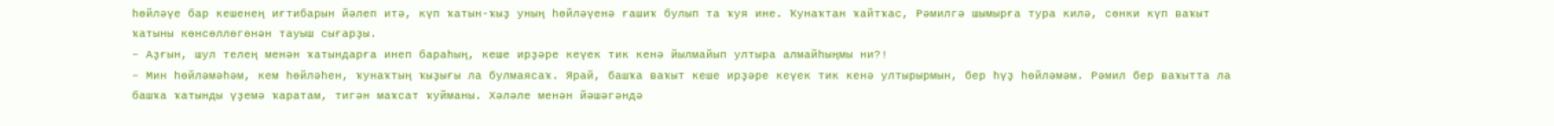һөйләүе бар кешенең иғтибарын йәлеп итә, күп ҡатын-ҡыҙ уның һөйләүенә ғашиҡ булып та ҡуя ине. Ҡунаҡтан ҡайтҡас, Рәмилгә шымырға тура килә, сөнки күп ваҡыт ҡатыны көнсөллөгөнән тауыш сығарҙы.
– Аҙғын, шул телең менән ҡатындарға инеп бараһың, кеше ирҙәре кеүек тик кенә йылмайып ултыра алмайһыңмы ни?!
– Мин һөйләмәһәм, кем һөйләһен, ҡунаҡтың ҡыҙығы ла булмаясаҡ. Ярай, башҡа ваҡыт кеше ирҙәре кеүек тик кенә ултырырмын, бер һүҙ һөйләмәм. Рәмил бер ваҡытта ла башҡа ҡатынды үҙемә ҡаратам, тигән маҡсат ҡуйманы. Хәләле менән йәшәгәндә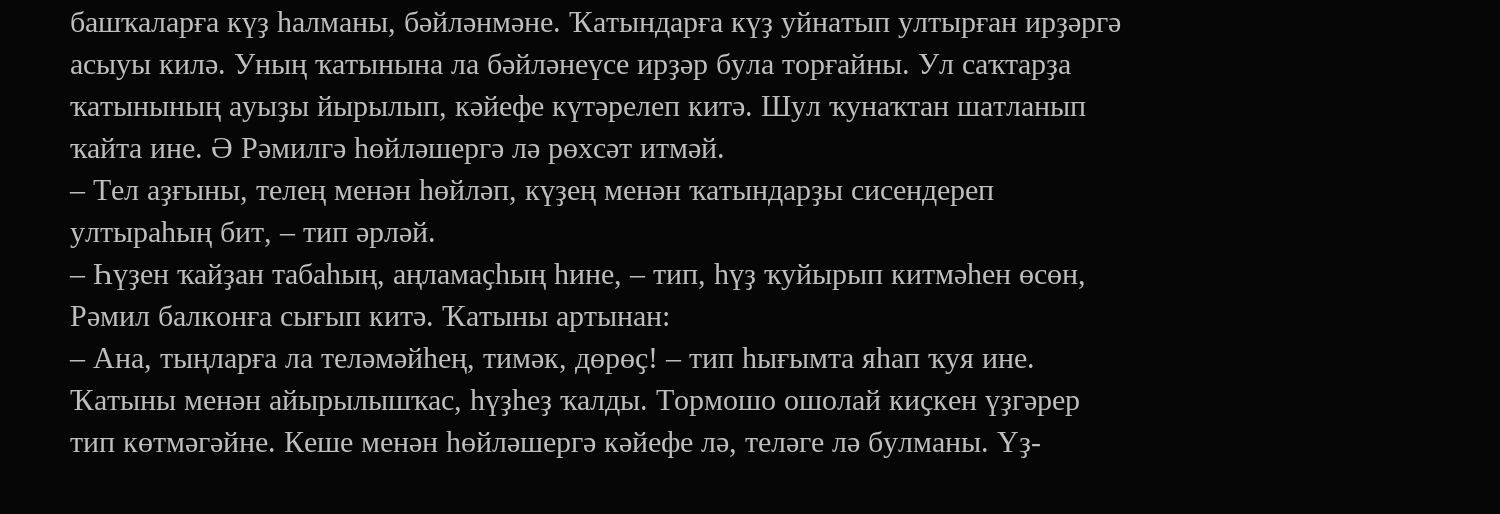башҡаларға күҙ һалманы, бәйләнмәне. Ҡатындарға күҙ уйнатып ултырған ирҙәргә асыуы килә. Уның ҡатынына ла бәйләнеүсе ирҙәр була торғайны. Ул саҡтарҙа ҡатынының ауыҙы йырылып, кәйефе күтәрелеп китә. Шул ҡунаҡтан шатланып ҡайта ине. Ә Рәмилгә һөйләшергә лә рөхсәт итмәй.
– Тел аҙғыны, телең менән һөйләп, күҙең менән ҡатындарҙы сисендереп ултыраһың бит, – тип әрләй.
– Һүҙен ҡайҙан табаһың, аңламаҫһың һине, – тип, һүҙ ҡуйырып китмәһен өсөн, Рәмил балконға сығып китә. Ҡатыны артынан:
– Ана, тыңларға ла теләмәйһең, тимәк, дөрөҫ! – тип һығымта яһап ҡуя ине.
Ҡатыны менән айырылышҡас, һүҙһеҙ ҡалды. Тормошо ошолай киҫкен үҙгәрер тип көтмәгәйне. Кеше менән һөйләшергә кәйефе лә, теләге лә булманы. Үҙ-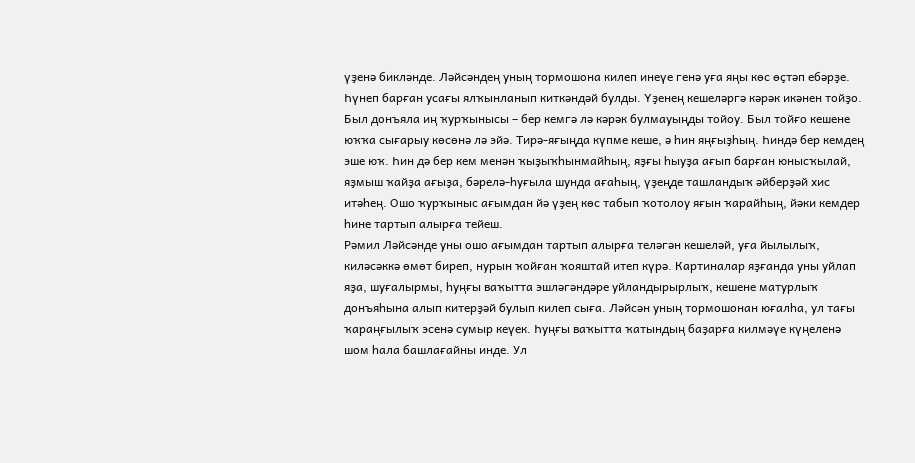үҙенә бикләнде. Ләйсәндең уның тормошона килеп инеүе генә уға яңы көс өҫтәп ебәрҙе. Һүнеп барған усағы ялҡынланып киткәндәй булды. Үҙенең кешеләргә кәрәк икәнен тойҙо.
Был донъяла иң ҡурҡынысы – бер кемгә лә кәрәк булмауыңды тойоу. Был тойғо кешене юҡҡа сығарыу көсөнә лә эйә. Тирә-яғыңда күпме кеше, ә һин яңғыҙһың. Һиндә бер кемдең эше юҡ. Һин дә бер кем менән ҡыҙыҡһынмайһың, яҙғы һыуҙа ағып барған юнысҡылай, яҙмыш ҡайҙа ағыҙа, бәрелә-һуғыла шунда ағаһың, үҙеңде ташландыҡ әйберҙәй хис итәһең. Ошо ҡурҡыныс ағымдан йә үҙең көс табып ҡотолоу яғын ҡарайһың, йәки кемдер һине тартып алырға тейеш.
Рәмил Ләйсәнде уны ошо ағымдан тартып алырға теләгән кешеләй, уға йылылыҡ, киләсәккә өмөт биреп, нурын ҡойған ҡояштай итеп күрә. Картиналар яҙғанда уны уйлап яҙа, шуғалырмы, һуңғы ваҡытта эшләгәндәре уйландырырлыҡ, кешене матурлыҡ донъяһына алып китерҙәй булып килеп сыға. Ләйсән уның тормошонан юғалһа, ул тағы ҡараңғылыҡ эсенә сумыр кеүек. Һуңғы ваҡытта ҡатындың баҙарға килмәүе күңеленә шом һала башлағайны инде. Ул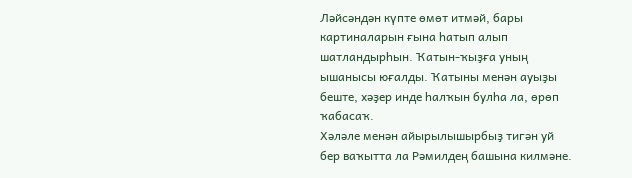Ләйсәндән күпте өмөт итмәй, бары картиналарын ғына һатып алып шатландырһын. Ҡатын-ҡыҙға уның ышанысы юғалды. Ҡатыны менән ауыҙы беште, хәҙер инде һалҡын булһа ла, өрөп ҡабасаҡ.
Хәләле менән айырылышырбыҙ тигән уй бер ваҡытта ла Рәмилдең башына килмәне.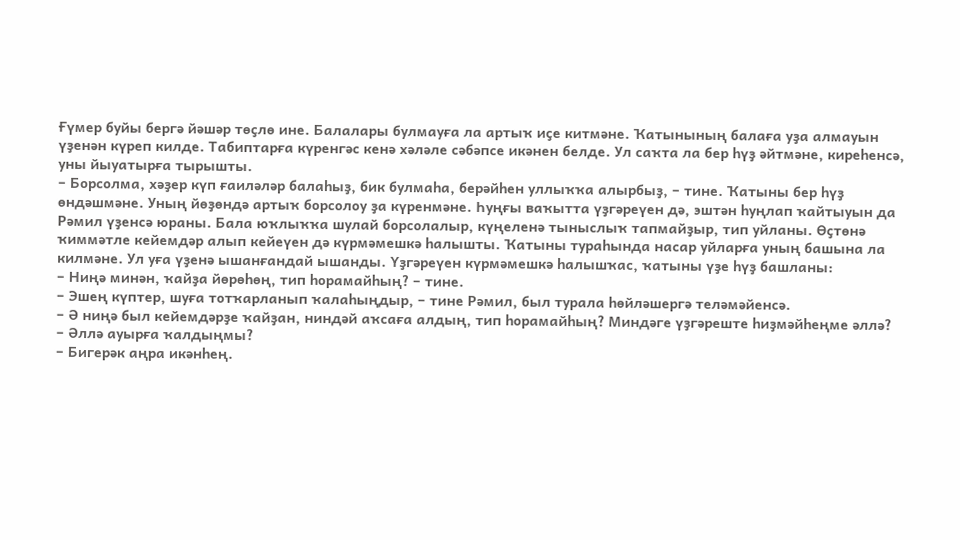Ғүмер буйы бергә йәшәр төҫлө ине. Балалары булмауға ла артыҡ иҫе китмәне. Ҡатынының балаға уҙа алмауын үҙенән күреп килде. Табиптарға күренгәс кенә хәләле сәбәпсе икәнен белде. Ул саҡта ла бер һүҙ әйтмәне, киреһенсә, уны йыуатырға тырышты.
– Борсолма, хәҙер күп ғаиләләр балаһыҙ, бик булмаһа, берәйһен уллыҡҡа алырбыҙ, – тине. Ҡатыны бер һүҙ өндәшмәне. Уның йөҙөндә артыҡ борсолоу ҙа күренмәне. Һуңғы ваҡытта үҙгәреүен дә, эштән һуңлап ҡайтыуын да Рәмил үҙенсә юраны. Бала юҡлыҡҡа шулай борсолалыр, күңеленә тыныслыҡ тапмайҙыр, тип уйланы. Өҫтөнә ҡиммәтле кейемдәр алып кейеүен дә күрмәмешкә һалышты. Ҡатыны тураһында насар уйларға уның башына ла килмәне. Ул уға үҙенә ышанғандай ышанды. Үҙгәреүен күрмәмешкә һалышҡас, ҡатыны үҙе һүҙ башланы:
– Ниңә минән, ҡайҙа йөрөһөң, тип һорамайһың? – тине.
– Эшең күптер, шуға тотҡарланып ҡалаһыңдыр, – тине Рәмил, был турала һөйләшергә теләмәйенсә.
– Ә ниңә был кейемдәрҙе ҡайҙан, ниндәй аҡсаға алдың, тип һорамайһың? Миндәге үҙгәреште һиҙмәйһеңме әллә?
– Әллә ауырға ҡалдыңмы?
– Бигерәк аңра икәнһең.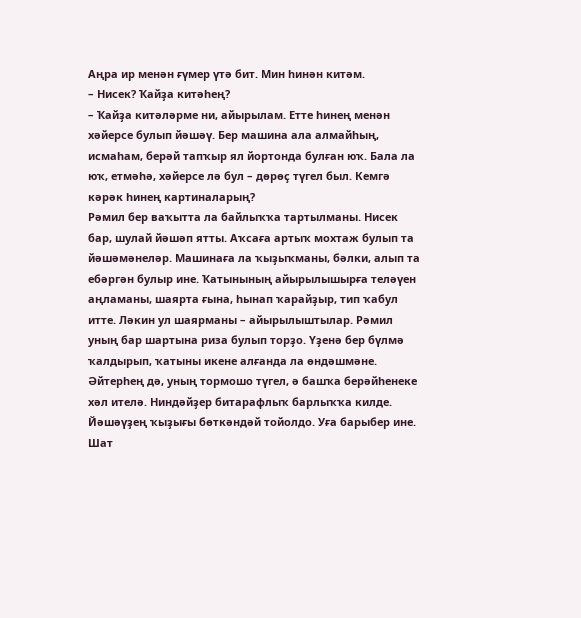Аңра ир менән ғүмер үтә бит. Мин һинән китәм.
– Нисек? Ҡайҙа китәһең?
– Ҡайҙа китәләрме ни, айырылам. Етте һинең менән хәйерсе булып йәшәү. Бер машина ала алмайһың, исмаһам, берәй тапҡыр ял йортонда булған юҡ. Бала ла юҡ, етмәһә, хәйерсе лә бул – дөрөҫ түгел был. Кемгә кәрәк һинең картиналарың?
Рәмил бер ваҡытта ла байлыҡҡа тартылманы. Нисек бар, шулай йәшәп ятты. Аҡсаға артыҡ мохтаж булып та йәшәмәнеләр. Машинаға ла ҡыҙыҡманы, бәлки, алып та ебәргән булыр ине. Ҡатынының айырылышырға теләүен аңламаны, шаярта ғына, һынап ҡарайҙыр, тип ҡабул итте. Ләкин ул шаярманы – айырылыштылар. Рәмил уның бар шартына риза булып торҙо. Үҙенә бер бүлмә ҡалдырып, ҡатыны икене алғанда ла өндәшмәне. Әйтерһең дә, уның тормошо түгел, ә башҡа берәйһенеке хәл ителә. Ниндәйҙер битарафлыҡ барлыҡҡа килде. Йәшәүҙең ҡыҙығы бөткәндәй тойолдо. Уға барыбер ине. Шат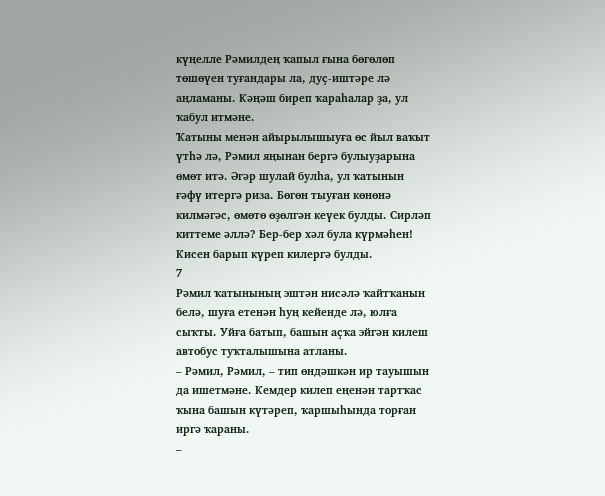күңелле Рәмилдең ҡапыл ғына бөгөлөп төшөүен туғандары ла, дуҫ-иштәре лә аңламаны. Кәңәш биреп ҡараһалар ҙа, ул ҡабул итмәне.
Ҡатыны менән айырылышыуға өс йыл ваҡыт үтһә лә, Рәмил яңынан бергә булыуҙарына өмөт итә. Әгәр шулай булһа, ул ҡатынын ғәфү итергә риза. Бөгөн тыуған көнөнә килмәгәс, өмөтө өҙөлгән кеүек булды. Сирләп киттеме әллә? Бер-бер хәл була күрмәһен! Кисен барып күреп килергә булды.
7
Рәмил ҡатынының эштән нисәлә ҡайтҡанын белә, шуға етенән һуң кейенде лә, юлға сыҡты. Уйға батып, башын аҫҡа эйгән килеш автобус туҡталышына атланы.
– Рәмил, Рәмил, – тип өндәшкән ир тауышын да ишетмәне. Кемдер килеп еңенән тартҡас ҡына башын күтәреп, ҡаршыһында торған иргә ҡараны.
–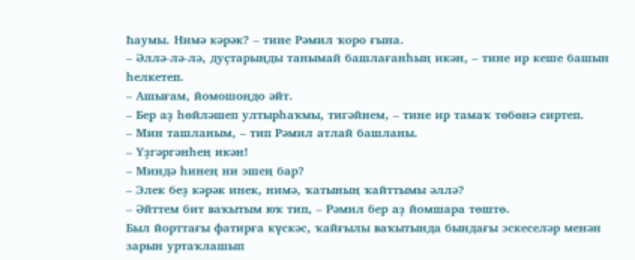Һаумы. Нимә кәрәк? – тине Рәмил ҡоро ғына.
– Әллә-лә-лә, дуҫтарыңды танымай башлағанһың икән, – тине ир кеше башын һелкетеп.
– Ашығам, йомошоңдо әйт.
– Бер аҙ һөйләшеп ултырһаҡмы, тигәйнем, – тине ир тамаҡ төбөнә сиртеп.
– Мин ташланым, – тип Рәмил атлай башланы.
– Үҙгәргәнһең икән!
– Миндә һинең ни эшең бар?
– Элек беҙ кәрәк инек, нимә, ҡатының ҡайттымы әллә?
– Әйттем бит ваҡытым юҡ тип, – Рәмил бер аҙ йомшара төштө.
Был йорттағы фатирға күскәс, ҡайғылы ваҡытында бындағы эскеселәр менән зарын уртаҡлашып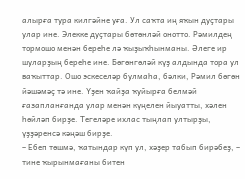алырға тура килгәйне уға. Ул саҡта иң яҡын дуҫтары улар ине. Элекке дуҫтары бөтөнләй онотто. Рәмилдең тормошо менән береһе лә ҡыҙыҡһынманы. Әлеге ир шуларҙың береһе ине. Бөгөнгөләй күҙ алдында тора ул ваҡыттар. Ошо эскеселәр булмаһа, бәлки, Рәмил бөгөн йәшәмәҫ тә ине. Үҙен ҡайҙа ҡуйырға белмәй ғазапланғанда улар менән күңелен йыуатты, хәлен һөйләп бирҙе. Тегеләре ихлас тыңлап ултырҙы, үҙҙәренсә кәңәш бирҙе.
– Ебеп төшмә, ҡатындар күп ул, хәҙер табып бирәбеҙ, – тине ҡырынмағаны битен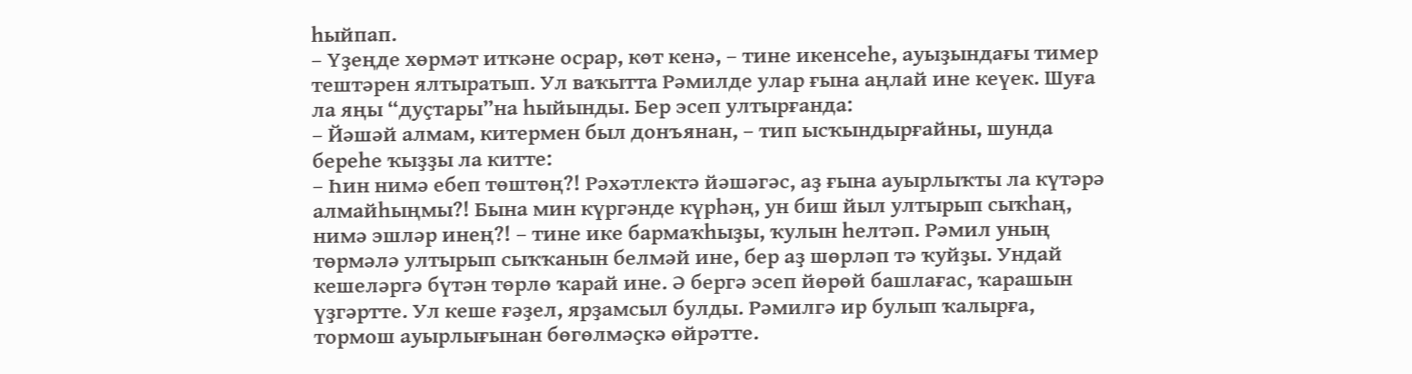һыйпап.
– Үҙеңде хөрмәт иткәне осрар, көт кенә, – тине икенсеһе, ауыҙындағы тимер тештәрен ялтыратып. Ул ваҡытта Рәмилде улар ғына аңлай ине кеүек. Шуға ла яңы “дуҫтары”на һыйынды. Бер эсеп ултырғанда:
– Йәшәй алмам, китермен был донъянан, – тип ысҡындырғайны, шунда береһе ҡыҙҙы ла китте:
– Һин нимә ебеп төштөң?! Рәхәтлектә йәшәгәс, аҙ ғына ауырлыҡты ла күтәрә алмайһыңмы?! Бына мин күргәнде күрһәң, ун биш йыл ултырып сыҡһаң, нимә эшләр инең?! – тине ике бармаҡһыҙы, ҡулын һелтәп. Рәмил уның төрмәлә ултырып сыҡҡанын белмәй ине, бер аҙ шөрләп тә ҡуйҙы. Ундай кешеләргә бүтән төрлө ҡарай ине. Ә бергә эсеп йөрөй башлағас, ҡарашын үҙгәртте. Ул кеше ғәҙел, ярҙамсыл булды. Рәмилгә ир булып ҡалырға, тормош ауырлығынан бөгөлмәҫкә өйрәтте.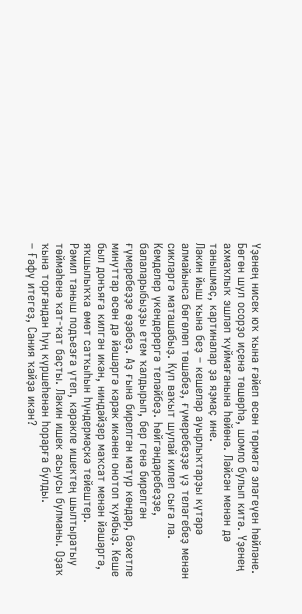Үҙенең нисек юҡ ҡына ғәйеп өсөн төрмәгә эләгеүен һөйләне.
Бөгөн шул осорҙо иҫенә төшөрһә, шомло булып китә. Үҙенең ахмаҡлыҡ эшләп ҡуймағанына һөйөнә. Ләйсән менән дә танышмаҫ, картиналар ҙа яҙмаҫ ине.
Ләкин йыш ҡына беҙ – кешеләр ауырлыҡтарҙы күтәрә алмайынса бөгөлөп төшәбеҙ, ғүмеребеҙҙе үҙ теләгебеҙ менән сикләргә маташабыҙ. Күп ваҡыт шулай килеп сыға ла. Кемделер үкендерергә теләйбеҙ. Һөйгәндәребеҙҙе, балаларыбыҙҙы етем ҡалдырып, бер генә бирелгән ғүмеребеҙҙе өҙәбеҙ. Аҙ ғына бирелгән матур көндәр, бәхетле минуттар өсөн дә йәшәргә кәрәк икәнен онотоп ҡуябыҙ. Кеше был донъяға килгән икән, ниндәйҙер маҡсат менән йәшәргә, яҡшылыҡҡа өмөт сатҡыһын һүндермәҫкә тейештер.
Рәмил таныш подъезға үтеп, кәрәкле ишектең шылтыратыу төймәһенә ҡат-ҡат баҫты. Ләкин ишек асыусы булманы. Оҙаҡ ҡына торғандан һуң күршеһенән һорарға булды.
– Ғәфү итегеҙ, Сания ҡайҙа икән?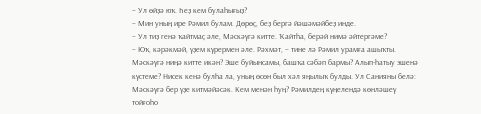– Ул өйҙә юҡ. Һеҙ кем булаһығыҙ?
– Мин уның ире Рәмил булам. Дөрөҫ, беҙ бергә йәшәмәйбеҙ инде.
– Ул тиҙ генә ҡайтмаҫ әле, Мәскәүгә китте. Ҡайтһа, берәй нимә әйтергәме?
– Юҡ, кәрәкмәй, үҙем күрермен әле. Рәхмәт, – тине лә Рәмил урамға ашыҡты.
Мәскәүгә ниңә китте икән? Эше буйынсамы, башҡа сәбәп бармы? Алып-һатыу эшенә күстеме? Нисек кенә булһа ла, уның өсөн был хәл яңылыҡ булды. Ул Санияны белә: Мәскәүгә бер үҙе китмәйәсәк. Кем менән һуң? Рәмилдең күңелендә көнләшеү тойғоһо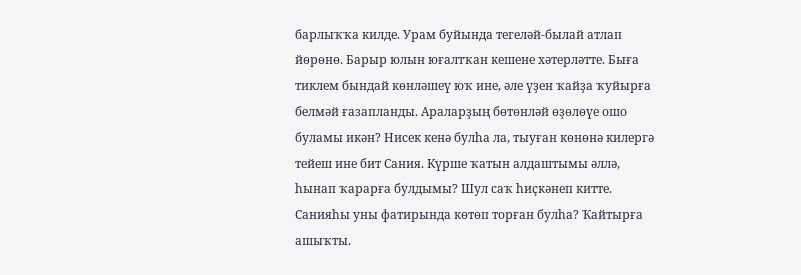барлыҡҡа килде. Урам буйында тегеләй-былай атлап йөрөнө. Барыр юлын юғалтҡан кешене хәтерләтте. Быға тиклем бындай көнләшеү юҡ ине, әле үҙен ҡайҙа ҡуйырға белмәй ғазапланды. Араларҙың бөтөнләй өҙөлөүе ошо буламы икән? Нисек кенә булһа ла, тыуған көнөнә килергә тейеш ине бит Сания. Күрше ҡатын алдаштымы әллә, һынап ҡарарға булдымы? Шул саҡ һиҫкәнеп китте. Санияһы уны фатирында көтөп торған булһа? Ҡайтырға ашыҡты.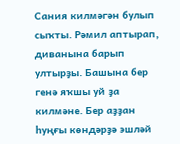Сания килмәгән булып сыҡты. Рәмил аптырап, диванына барып ултырҙы. Башына бер генә яҡшы уй ҙа килмәне. Бер аҙҙан һуңғы көндәрҙә эшләй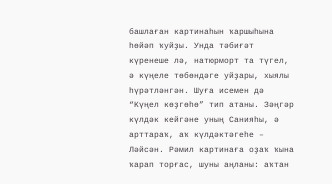башлаған картинаһын ҡаршыһына һөйәп ҡуйҙы. Унда тәбиғәт күренеше лә, натюрморт та түгел, ә күңеле төбөндәге уйҙары, хыялы һүрәтләнгән. Шуға исемен дә “Күңел көҙгөһө” тип атаны. Зәңгәр күлдәк кейгәне уның Санияһы, ә арттараҡ, аҡ күлдәктәгеһе – Ләйсән. Рәмил картинаға оҙаҡ ҡына ҡарап торғас, шуны аңланы: аҡтан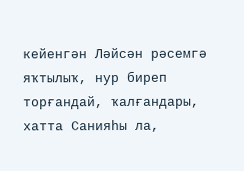кейенгән Ләйсән рәсемгә яҡтылыҡ, нур биреп торғандай, ҡалғандары, хатта Санияһы ла,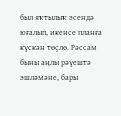был яҡтылыҡ эсендә юғалып, икенсе планға күскән төҫлө. Рәссам быны аңлы рәүештә эшләмәне, бары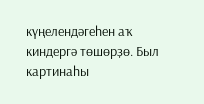күңелендәгеһен аҡ киндергә төшөрҙө. Был картинаһы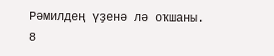Рәмилдең үҙенә лә оҡшаны.
8